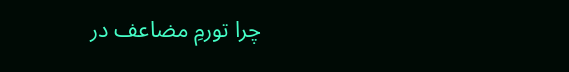چرا تورمِ مضاعف در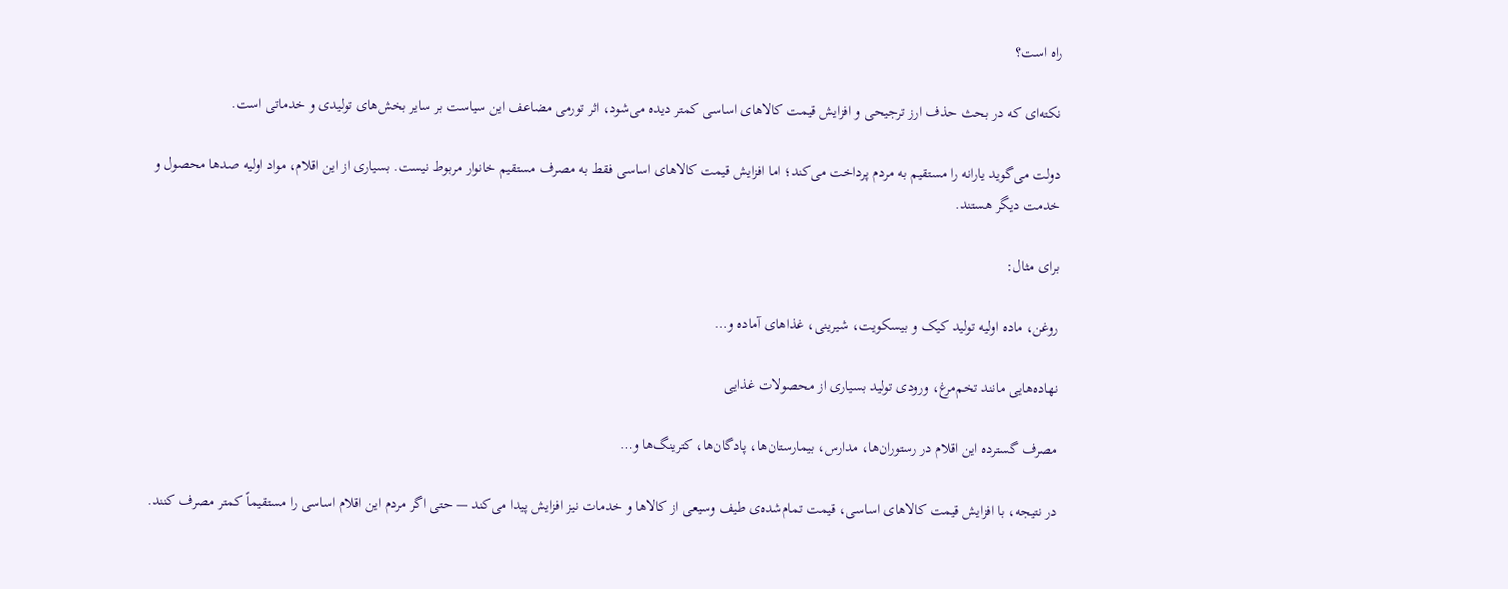راه است؟

نکته‌ای که در بحث حذف ارز ترجیحی و افزایش قیمت کالاهای اساسی کمتر دیده می‌شود، اثر تورمی مضاعف این سیاست بر سایر بخش‌های تولیدی و خدماتی است.

دولت می‌گوید یارانه را مستقیم به مردم پرداخت می‌کند؛ اما افزایش قیمت کالاهای اساسی فقط به مصرف مستقیم خانوار مربوط نیست. بسیاری از این اقلام، مواد اولیه صدها محصول و خدمت دیگر هستند.

برای مثال:

روغن، ماده اولیه تولید کیک و بیسکویت، شیرینی، غذاهای آماده و…

نهاده‌هایی مانند تخم‌مرغ، ورودی تولید بسیاری از محصولات غذایی

مصرف گسترده این اقلام در رستوران‌ها، مدارس، بیمارستان‌ها، پادگان‌ها، کترینگ‌ها و…

در نتیجه، با افزایش قیمت کالاهای اساسی، قیمت تمام‌شده‌ی طیف وسیعی از کالاها و خدمات نیز افزایش پیدا می‌کند — حتی اگر مردم این اقلام اساسی را مستقیماً کمتر مصرف کنند.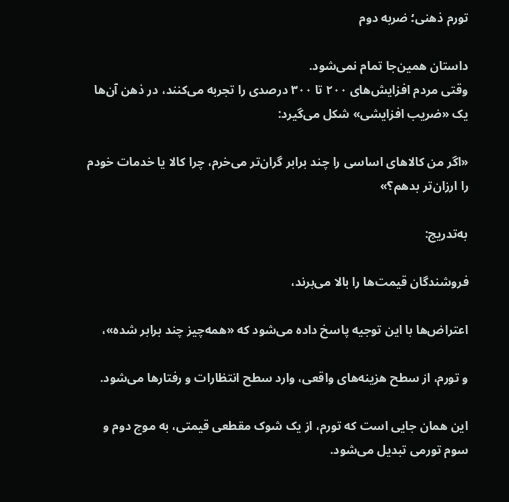تورم ذهنی؛ ضربه دوم

داستان همین‌جا تمام نمی‌شود.
وقتی مردم افزایش‌های ۲۰۰ تا ۳۰۰ درصدی را تجربه می‌کنند، در ذهن آن‌ها یک «ضریب افزایشی» شکل می‌گیرد:

«اگر من کالاهای اساسی را چند برابر گران‌تر می‌خرم، چرا کالا یا خدمات خودم را ارزان‌تر بدهم؟»

به‌تدریج:

فروشندگان قیمت‌ها را بالا می‌برند،

اعتراض‌ها با این توجیه پاسخ داده می‌شود که «همه‌چیز چند برابر شده»،

و تورم، از سطح هزینه‌های واقعی، وارد سطح انتظارات و رفتارها می‌شود.

این همان جایی است که تورم، از یک شوک مقطعی قیمتی، به موج دوم و سوم تورمی تبدیل می‌شود.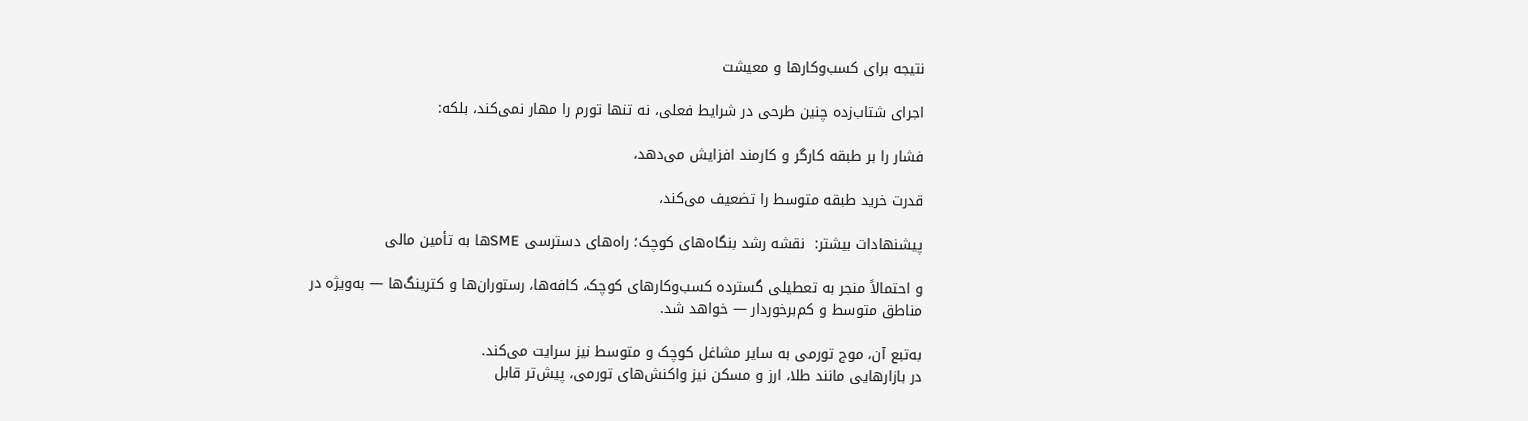نتیجه برای کسب‌وکارها و معیشت

اجرای شتاب‌زده چنین طرحی در شرایط فعلی، نه تنها تورم را مهار نمی‌کند، بلکه:

فشار را بر طبقه کارگر و کارمند افزایش می‌دهد،

قدرت خرید طبقه متوسط را تضعیف می‌کند،

پیشنهادات بیشتر:  نقشه رشد بنگاه‌های کوچک؛ راه‌های دسترسی SMEها به تأمین مالی

و احتمالاً منجر به تعطیلی گسترده کسب‌وکارهای کوچک، کافه‌ها، رستوران‌ها و کترینگ‌ها — به‌ویژه در مناطق متوسط و کم‌برخوردار — خواهد شد.

به‌تبع آن، موج تورمی به سایر مشاغل کوچک و متوسط نیز سرایت می‌کند.
در بازارهایی مانند طلا، ارز و مسکن نیز واکنش‌های تورمی، پیش‌تر قابل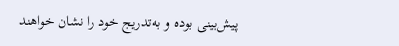پیش‌بینی بوده و به‌تدریج خود را نشان خواهند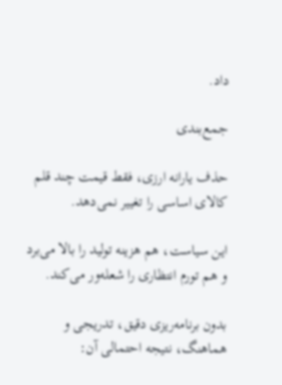داد.

جمع‌بندی

حذف یارانه ارزی، فقط قیمت چند قلم کالای اساسی را تغییر نمی‌دهد.

این سیاست، هم هزینه تولید را بالا می‌برد و هم تورم انتظاری را شعله‌ور می‌کند.

بدون برنامه‌ریزی دقیق، تدریجی و هماهنگ، نتیجه احتمالی آن: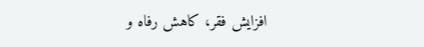افزایش فقر، کاهش رفاه و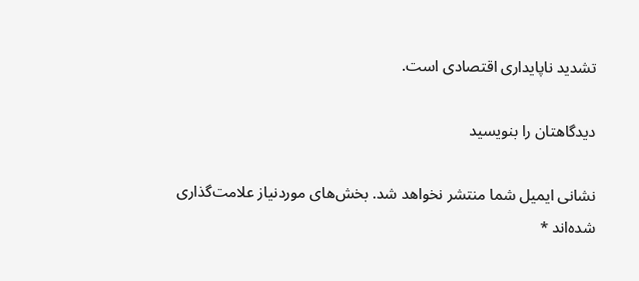تشدید ناپایداری اقتصادی است.

دیدگاهتان را بنویسید

نشانی ایمیل شما منتشر نخواهد شد. بخش‌های موردنیاز علامت‌گذاری شده‌اند *